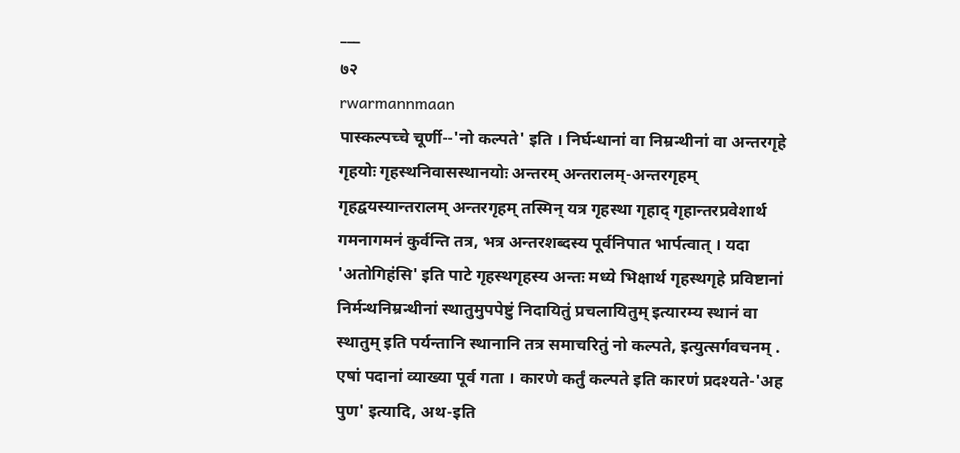___
७२
rwarmannmaan
पास्कल्पच्चे चूर्णी--'नो कल्पते' इति । निर्घन्धानां वा निम्रन्थीनां वा अन्तरगृहे गृहयोः गृहस्थनिवासस्थानयोः अन्तरम् अन्तरालम्-अन्तरगृहम् गृहद्वयस्यान्तरालम् अन्तरगृहम् तस्मिन् यत्र गृहस्था गृहाद् गृहान्तरप्रवेशार्थ गमनागमनं कुर्वन्ति तत्र, भत्र अन्तरशब्दस्य पूर्वनिपात भार्पत्वात् । यदा 'अतोगिहंसि' इति पाटे गृहस्थगृहस्य अन्तः मध्ये भिक्षार्थ गृहस्थगृहे प्रविष्टानां निर्मन्थनिम्रन्थीनां स्थातुमुपपेष्टुं निदायितुं प्रचलायितुम् इत्यारम्य स्थानं वा स्थातुम् इति पर्यन्तानि स्थानानि तत्र समाचरितुं नो कल्पते, इत्युत्सर्गवचनम् . एषां पदानां व्याख्या पूर्व गता । कारणे कर्तुं कल्पते इति कारणं प्रदश्यते-'अह पुण' इत्यादि, अथ-इति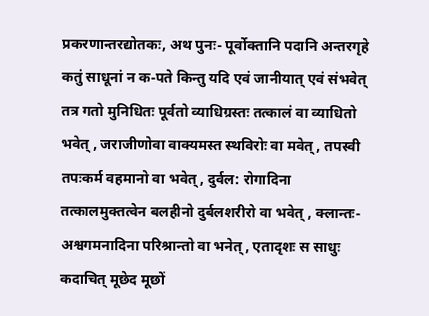प्रकरणान्तरद्योतकः, अथ पुनः- पूर्वोक्तानि पदानि अन्तरगृहे कतुं साधूनां न क-पते किन्तु यदि एवं जानीयात् एवं संभवेत् तत्र गतो मुनिधितः पूर्वतो व्याधिग्रस्तः तत्कालं वा व्याधितो भवेत् , जराजीणोवा वाक्यमस्त स्थविरोः वा मवेत् , तपस्वी तपःकर्म वहमानो वा भवेत्, दुर्वल: रोगादिना तत्कालमुक्तत्वेन बलहीनो दुर्बलशरीरो वा भवेत् , क्लान्तः- अश्वगमनादिना परिश्रान्तो वा भनेत्, एतादृशः स साधुः कदाचित् मूछेद मूछों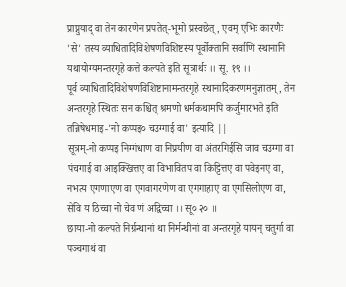प्राप्नुयाद् वा तेन कारणेन प्रपतेत्-भूमो प्रस्वछेत् , एवम् एभिः कारणैः 'से' तस्य व्याधितादिविशेषणविशिष्टस्य पूर्वोक्तानि सर्वाणि स्थानानि यथायोग्यमन्तरगृहे कत्ते कल्पते इति सूत्रार्थः ।। सू. १९ ।।
पूर्व व्याधितादिविशेषणविशिष्टानामन्तरगृहे स्थानादिकरणमनुज्ञातम् , तेन अन्तरगृहे स्थितः सन कश्चित् श्रमणो धर्मकथामपि कर्जुमारभते इति तन्निषेधमाइ-'नो कप्पइ० चउग्गाई वा' इत्यादि ||
सूत्रम्-नो कप्पइ निग्गंधाण वा निप्रयीण वा अंतरगिईसि जाव चउग्गा वा पंचगाई वा आइक्खित्तए वा विभावितप वा किट्टित्तए वा पवेइनए वा, नभत्य एगणाएण वा एगवागरणेण वा एगगाहाए वा एगसिलोएण वा, सेवि य ठिच्चा नो चेव णं अद्विच्चा ।। सू० २० ॥
छाया-नो कल्पते निर्ग्रन्थानां था निर्मन्थीनां वा अन्तरगृहे यायन् चतुर्गा वा पञ्चगाथं वा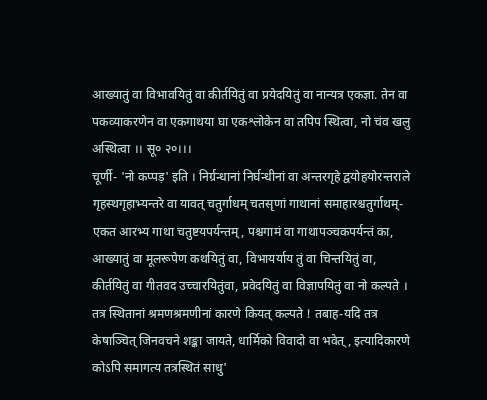आख्यातुं वा विभावयितुं वा कीर्तयितुं वा प्रयेदयितुं वा नान्यत्र एकज्ञा. तेन वा पकव्याकरणेन वा एकगाथया घा एकश्लोकेन वा तपिप स्थित्वा, नो चंव खलु अस्थित्वा ।। सू० २०।।।
चूर्णी- 'नो कप्पड़' इति । निर्ग्रन्धानां निर्घन्धीनां वा अन्तरगृहे द्वयोहयोरन्तराले गृहस्थगृहाभ्यन्तरे वा यावत् चतुर्गाधम् चतसृणां गाथानां समाहारश्चतुर्गाथम्-एकत आरभ्य गाथा चतुष्टयपर्यन्तम्, पश्चगामं वा गाथापञ्चकपर्यन्तं का, आख्यातुं वा मूलरूपेण कथयितुं वा, विभायर्याय तुं वा चिन्तयितुं वा, कीर्तयितुं वा गीतवद उच्चारयितुंवा, प्रवेदयितुं वा विज्ञापयितुं वा नो कल्पते । तत्र स्थितानां श्रमणश्रमणीनां कारणे कियत् कल्पते ! तबाह-यदि तत्र केषाञ्चित् जिनवचने शङ्का जायते, धार्मिको विवादो वा भवेत् , इत्यादिकारणे कोऽपि समागत्य तत्रस्थितं साधु'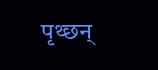पृथ्छन्